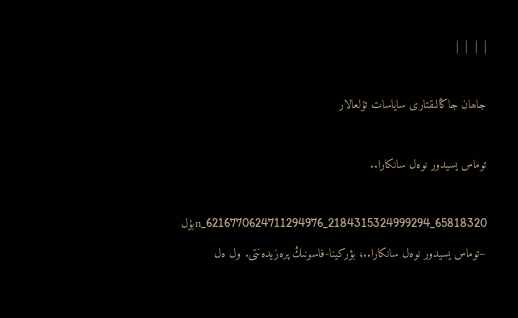|  |  |  |

جاھان جاڭالىقتارى ساياسات تۇلعالار

توماس يسيدور نوەل سانكارا..

65818320_2184315324999294_6216770624711294976_nبۇل –توماس يسيدور نوەل سانكارا..، بۋركينا-فاسونىڭ پرەزيدەنتى. ول ەل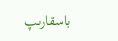باسقارىپ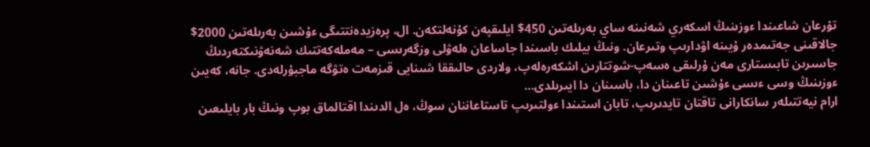تۇرعان شاعىندا ءوزىنىڭ اسكەري شەنىنە ساي بەرىلەتىن 450$ ايلىقپەن كۇنەلتكەن. ال، پرەزيدەنتتىگى ءۇشىن بەرىلەتىن 2000$ جالاقىنى جەتىمدەر ۇيىنە اۋدارىپ وتىرعان. ونىڭ بيلىك باسىندا جاساعان ەلەۋلى وزگەرىسى – مەملەكەتتىك شەنەۋنىكتەردىڭ جاسىرىن تابىستارى مەن ۇرلىقى ەسەپ-شوتتارىن اشكەرەلەپ، ولاردى حالىققا شىنايى قىزمەت ەتۋگە ماجبۇرلەدى. جانە، كەيىن ءوزىنىڭ وسى ءىسى ءۇشىن تاعىنان دا، باسىنان دا ايىرىلدى…
ارام نيەتتىلەر سانكارانى تاقتان تايدىرىپ، تابان استىندا ءولتىرىپ تاستاعاننان سوڭ، ەل الدىندا اقتالماق بوپ ونىڭ بار بايلىعىن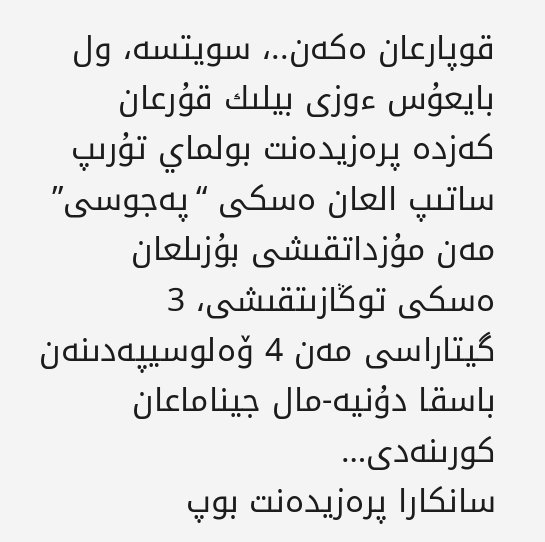قوپارعان ەكەن..، سويتسە، ول بايعۇس ءوزى بيلىك قۇرعان كەزدە پرەزيدەنت بولماي تۇرىپ ساتىپ العان ەسكى “پەجوسى” مەن مۇزداتقىشى بۇزىلعان ەسكى توڭازىتقىشى، 3 گيتاراسى مەن 4 ۆەلوسيپەدىنەن باسقا دۇنيە-مال جيناماعان كورىنەدى…
سانكارا پرەزيدەنت بوپ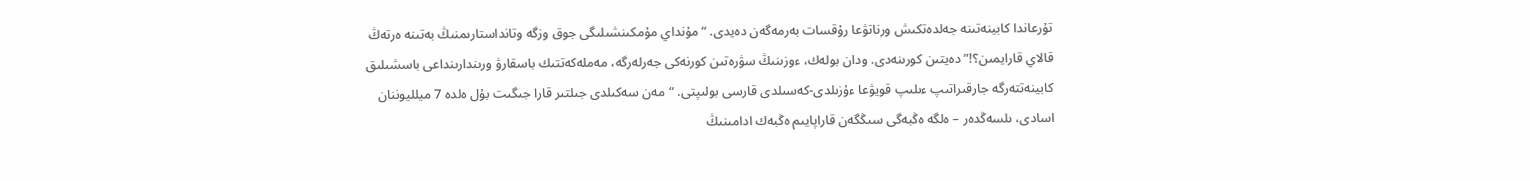تۇرعاندا كابينەتىنە جەلدەتكىش ورناتۋعا رۇقسات بەرمەگەن دەيدى. “مۇنداي مۇمكىنشىلىگى جوق وزگە وتانداستارىمنىڭ بەتىنە ەرتەڭ قالاي قارايمىن؟!” دەيتىن كورىنەدى. ودان بولەك، ءوزىنىڭ سۋرەتىن كورنەكى جەرلەرگە، مەملەكەتتىك باسقارۋ ورىندارىنداعى باسشىلىق كابينەتتەرگە جارقىراتىپ ءىلىپ قويۋعا ءۇزىلدى-كەسىلدى قارسى بولىپتى. “مەن سەكىلدى جىلتىر قارا جىگىت بۇل ەلدە 7 ميلليوننان اسادى، ىلسەڭدەر – ەلگە ەڭبەگى سىڭگەن قاراپايىم ەڭبەك ادامىنىڭ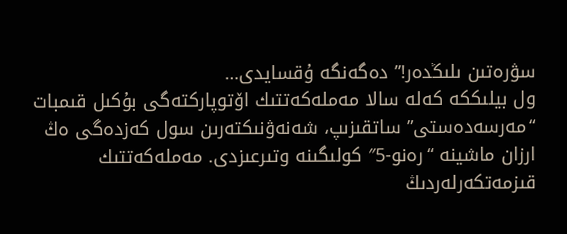سۋرەتىن ىلىڭدەر!” دەگەنگە ۇقسايدى…
ول بيلىككە كەلە سالا مەملەكەتتىك اۆتوپاركتەگى بۇكىل قىمبات “مەرسەدەستى” ساتقىزىپ، شەنەۋنىكتەرىن سول كەزدەگى ەڭ ارزان ماشينە “رەنو-5″ كولىگىنە وتىرعىزدى. مەملەكەتتىك قىزمەتكەرلەردىڭ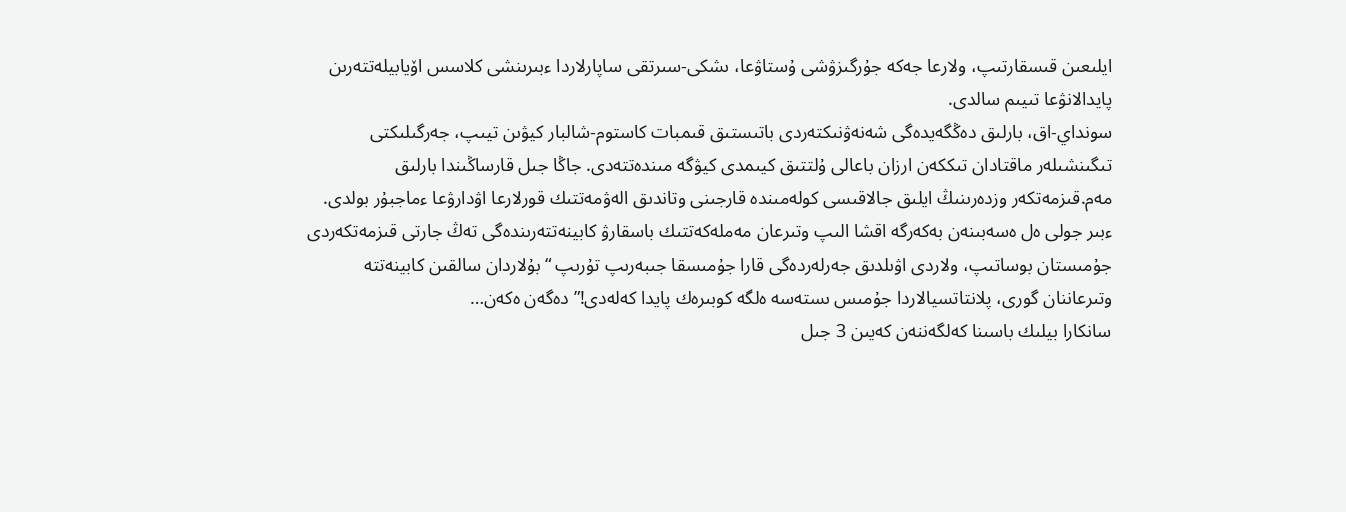ايلىعىن قىسقارتىپ، ولارعا جەكە جۇرگىزۋشى ۇستاۋعا، ىشكى-سىرتقى ساپارلاردا ءبىرىنشى كلاسس اۆيابيلەتتەرىن پايدالانۋعا تىيىم سالدى.
سونداي-اق، بارلىق دەڭگەيدەگى شەنەۋنىكتەردى باتىستىق قىمبات كاستوم-شالبار كيۋىن تيىپ، جەرگىلىكتى تىگىنشىلەر ماقتادان تىككەن ارزان باعالى ۇلتتىق كيىمدى كيۋگە مىندەتتەدى. جاڭا جىل قارساڭىندا بارلىق مەم.قىزمەتكەر وزدەرىنىڭ ايلىق جالاقىسى كولەمىندە قارجىنى وتاندىق الەۋمەتتىك قورلارعا اۋدارۋعا ءماجبۇر بولدى.
ءبىر جولى ەل ەسەبىنەن بەكەرگە اقشا الىپ وتىرعان مەملەكەتتىك باسقارۋ كابينەتتەرىندەگى تەڭ جارتى قىزمەتكەردى جۇمىستان بوساتىپ، ولاردى اۋىلدىق جەرلەردەگى قارا جۇمىسقا جىبەرىپ تۇرىپ “بۇلاردان سالقىن كابينەتتە وتىرعاننان گورى، پلانتاتسيالاردا جۇمىس ىستەسە ەلگە كوبىرەك پايدا كەلەدى!” دەگەن ەكەن…
سانكارا بيلىك باسىنا كەلگەننەن كەيىن 3 جىل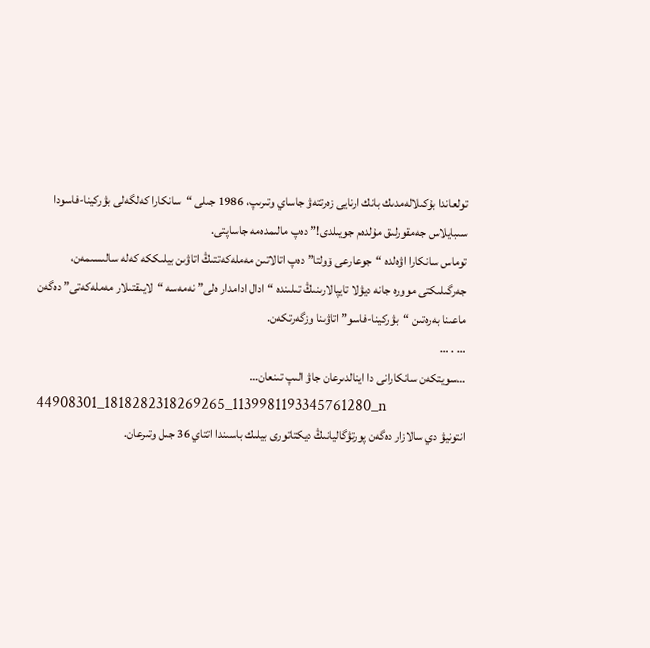تولعاندا بۇكىلالەمدىك بانك ارنايى زەرتتەۋ جاساي وتىرىپ، 1986 جىلى “سانكارا كەلگەلى بۋركينا-فاسودا سىبايلاس جەمقورلىق مۇلدەم جويىلدى!” دەپ مالىمدەمە جاساپتى.
توماس سانكارا اۋەلدە “جوعارعى ۆولتا” دەپ اتالاتىن مەملەكەتتىڭ اتاۋىن بيلىككە كەلە سالىسىمەن، جەرگىلىكتى موورە جانە ديۋلا تايپالارىنىڭ تىلىندە “ادال ادامدار ەلى” نەمەسە “لايىقتىلار مەملەكەتى” دەگەن ماعىنا بەرەتىن “بۋركينا-فاسو” اتاۋىنا وزگەرتكەن.
… . …
…سويتكەن سانكارانى دا اينالدىرعان جاۋ الىپ تىنعان…
44908301_1818282318269265_1139981193345761280_n
انتونيۋ دي سالازار دەگەن پورتۋگاليانىڭ ديكتاتورى بيلىك باسىندا اتتاي 36 جىل وتىرعان.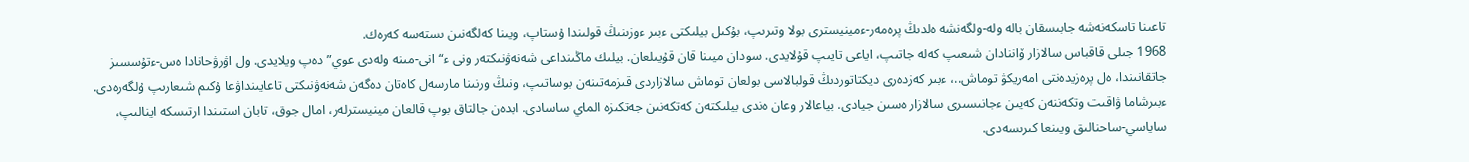تاعىنا تاسكەنەشە جابىسقان بالە ولە-ولگەنشە ەلدىڭ پرەمەر-ءمينيسترى بولا وتىرىپ، بۇكىل بيلىكتى ءبىر ءوزىنىڭ قولىندا ۇستاپ، ويىنا كەلگەنىن ىستەسە كەرەك.
1968 جىلى قاقباس سالازار ۆاننادان شىعىپ كەلە جاتىپ، اياعى تايىپ قۇلايدى. سودان ميىنا قان قۇيىلعان. بيلىك ماڭىنداعى شەنەۋنىكتەر ونى ء“انى-مىنە ولەدى عوي” دەپ ويلايدى. ول اۋرۋحانادا ەس-ءتۇسسىز جاتقانىندا، ەل پرەزيدەنتى امەريكۋ توماش..، ءبىر كەزدەرى ديكتاتوردىڭ قولبالاسى بولعان توماش سالازاردى قىزمەتىنەن بوساتىپ، ونىڭ ورنىنا مارسەل كاەتان دەگەن شەنەۋنىكتى تاعايىنداۋعا ۇكىم شىعارىپ ۇلگەرەدى.
ءبىرشاما ۋاقىت وتكەننەن كەيىن ءجانىسىرى سالازار ەسىن جيادى. بياعالار وعان ەندى بيلىكتەن كەتكەنىن جەتكىزە الماي ساسادى. ابدەن جالتاق بوپ قالعان مينيسترلەر، امال جوق، تابان استىندا ارتىسكە اينالىپ، ساياسي-ساحنالىق ويىنعا كىرىسەدى.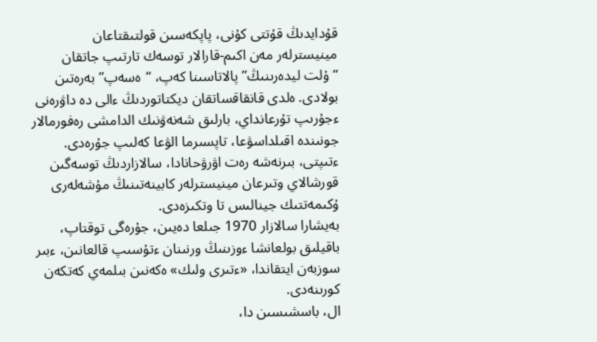قۇدايدىڭ قۇتتى كۇنى، پاپكەسىن قولتىقتاعان مينيسترلەر مەن اكىم-قارالار توسەك تارتىپ جاتقان “ۇلت ليدەرىنىڭ” پالاتاسىنا كەپ، “ەسەپ” بەرەتىن بولادى. ەلدى قانقاقساتقان ديكتاتوردىڭ ءالى دە داۋرەنى ءجۇرىپ تۇرعانداي، بارلىق شەنەۋنىك الدامشى رەفورمالار جونىندە اقىلداسۋعا، تاپسىرما الۋعا كەلىپ جۇرەدى. ءتىپتى، بىرنەشە رەت اۋرۋحانادا، سالازاردىڭ توسەگىن قورشالاي وتىرعان مينيسترلەر كابينەتىنىڭ مۇشەلەرى ۇكىمەتتىك جينالىس تا وتكىزەدى.
بەيشارا سالازار 1970 جىلعا دەيىن، جۇرەگى توقتاپ، باقيلىق بولعانشا ءوزىنىڭ ورنىنان ءتۇسىپ قالعانىن، ءبىر سوزبەن ايتقاندا، «ءتىرى ولىك» ەكەنىن بىلمەي كەتكەن كورىنەدى.
ال، باسشىسىن دا،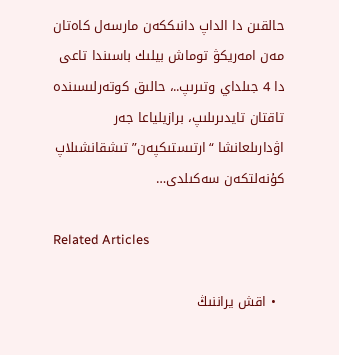حالقىن دا الداپ دانىككەن مارسەل كاەتان مەن امەريكۋ توماش بيلىك باسىندا تاعى دا 4 جىلداي وتىرىپ..، حالىق كوتەرلىسىندە تاقتان تايدىرىلىپ، برازيلياعا جەر اۋدارىلعانشا “ارتىستىكپەن” تىشقانشىلاپ كۇنەلتكەن سەكىلدى…

Related Articles

  • اقش يراننىڭ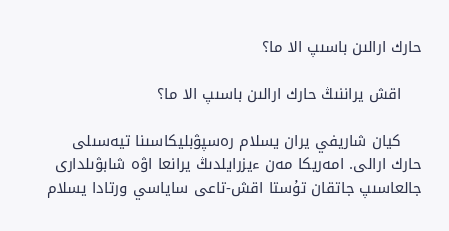حارك ارالىن باسىپ الا ما؟

    اقش يراننىڭ حارك ارالىن باسىپ الا ما؟

    كيان شاريفي يران يسلام رەسپۋبليكاسىنا تيەسىلى حارك ارالى. امەريكا مەن ءيزرايلدىڭ يرانعا اۋە شابۋىلدارى جالعاسىپ جاتقان تۇستا اقش-تاعى ساياسي ورتادا يسلام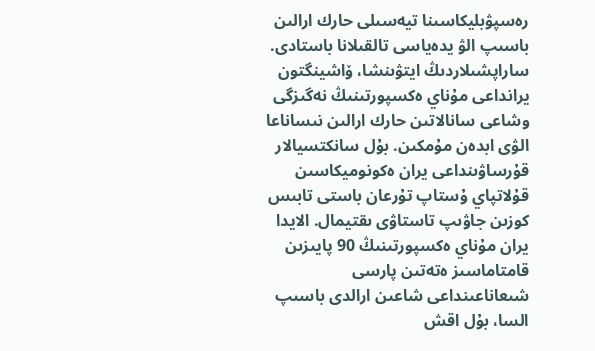رەسپۋبليكاسىنا تيەسىلى حارك ارالىن باسىپ الۋ يدەياسى تالقىلانا باستادى. ساراپشىلاردىڭ ايتۋىنشا، ۆاشينگتون يرانداعى مۇناي ەكسپورتىنىڭ نەگىزگى وشاعى سانالاتىن حارك ارالىن نىساناعا الۋى ابدەن مۇمكىن. بۇل سانكتسيالار قۇرساۋىنداعى يران ەكونوميكاسىن قۇلاتپاي ۇستاپ تۇرعان باستى تابىس كوزىن جاۋىپ تاستاۋى ىقتيمال. الايدا يران مۇناي ەكسپورتىنىڭ 90 پايىزىن قامتاماسىز ەتەتىن پارسى شىعاناعىنداعى شاعىن ارالدى باسىپ السا، بۇل اقش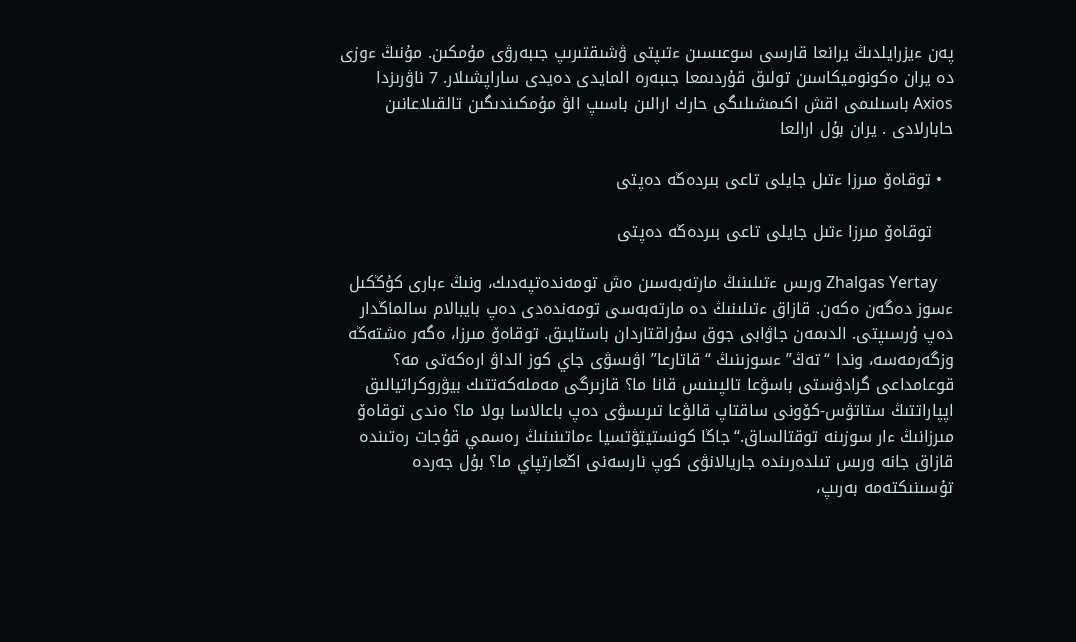پەن ءيزرايلدىڭ يرانعا قارسى سوعىسىن ءتىپتى ۋشىقتىرىپ جىبەرۋى مۇمكىن. مۇنىڭ ءوزى دە يران ەكونوميكاسىن تولىق قۇردىمعا جىبەرە المايدى دەيدى ساراپشىلار. 7 ناۋرىزدا Axios باسىلىمى اقش اكىمشىلىگى حارك ارالىن باسىپ الۋ مۇمكىندىگىن تالقىلاعانىن حابارلادى . يران بۇل ارالعا

  • توقاەۆ مىرزا ءتىل جايلى تاعى بىردەڭە دەپتى

    توقاەۆ مىرزا ءتىل جايلى تاعى بىردەڭە دەپتى

    Zhalgas Yertay ورىس ءتىلىنىڭ مارتەبەسىن ەش تومەندەتپەدىك، ونىڭ ءبارى كۇڭكىل ءسوز دەگەن ەكەن. قازاق ءتىلىنىڭ دە مارتەبەسى تومەندەدى دەپ بايبالام سالماڭدار دەپ ۇرسىپتى. الدىمەن جاۋابى جوق سۇراقتاردان باستايىق. توقاەۆ مىرزا، ەگەر ەشتەڭە وزگەرمەسە، وندا “تەڭ” ءسوزىنىڭ “قاتارعا” اۋىسۋى جاي كوز الداۋ ارەكەتى مە؟ قوعامداعى گرادۋستى باسۋعا تالپىنىس قانا ما؟ قازىرگى مەملەكەتتىك بيۋروكراتيالىق اپپاراتتىڭ ستاتۋس-كۆونى ساقتاپ قالۋعا تىرىسۋى دەپ باعالاسا بولا ما؟ ەندى توقاەۆ مىرزانىڭ ءار سوزىنە توقتالساق.“جاڭا كونستيتۋتسيا ءماتىنىنىڭ رەسمي قۇجات رەتىندە قازاق جانە ورىس تىلدەرىندە جاريالانۋى كوپ نارسەنى اڭعارتپاي ما؟ بۇل جەردە تۇسىنىكتەمە بەرىپ،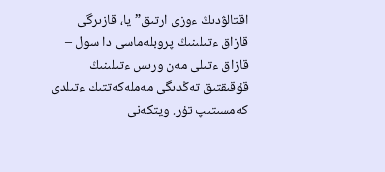اقتالۋدىڭ ءوزى ارتىق”يا، قازىرگى قازاق ءتىلىنىڭ پروبلەماسى دا سول – قازاق ءتىلى مەن ورىس ءتىلىنىڭ قۇقىقتىق تەڭدىگى مەملەكەتتىك ءتىلدى كەمسىتىپ تۇر. ويتكەنى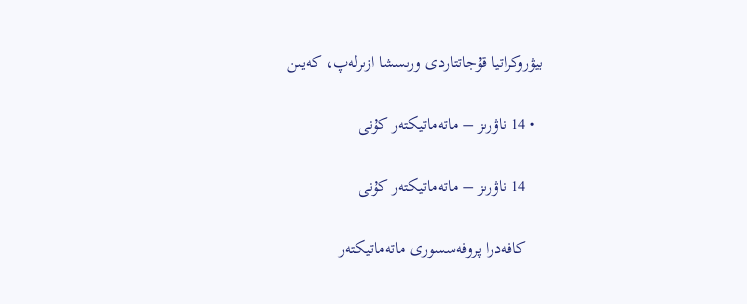بيۋروكراتيا قۇجاتتاردى ورىسشا ازىرلەپ، كەيىن

  • 14 ناۋرىز – ماتەماتيكتەر كۇنى

    14 ناۋرىز – ماتەماتيكتەر كۇنى

    كافەدرا پروفەسسورى ماتەماتيكتەر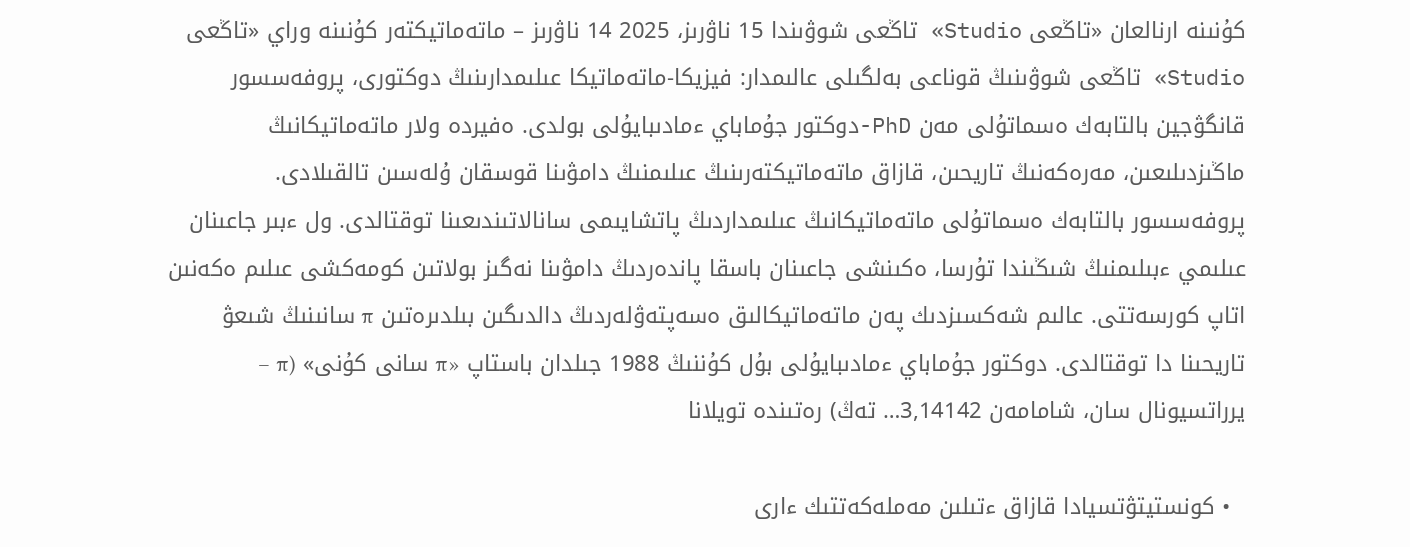كۇنىنە ارنالعان «تاڭعى Studio» تاڭعى شوۋىندا 15 ناۋرىز، 2025 14 ناۋرىز – ماتەماتيكتەر كۇنىنە وراي «تاڭعى Studio» تاڭعى شوۋىنىڭ قوناعى بەلگىلى عالىمدار: فيزيكا-ماتەماتيكا عىلىمدارىنىڭ دوكتورى، پروفەسسور قانگۋجين بالتابەك ەسماتۇلى مەن PhD-دوكتور جۇماباي ءمادىبايۇلى بولدى. ەفيردە ولار ماتەماتيكانىڭ ماڭىزدىلىعىن، مەرەكەنىڭ تاريحىن، قازاق ماتەماتيكتەرىنىڭ عىلىمنىڭ دامۋىنا قوسقان ۇلەسىن تالقىلادى. پروفەسسور بالتابەك ەسماتۇلى ماتەماتيكانىڭ عىلىمداردىڭ پاتشايىمى سانالاتىندىعىنا توقتالدى. ول ءبىر جاعىنان عىلىمي ءبىلىمنىڭ شىڭىندا تۇرسا، ەكىنشى جاعىنان باسقا پاندەردىڭ دامۋىنا نەگىز بولاتىن كومەكشى عىلىم ەكەنىن اتاپ كورسەتتى. عالىم شەكسىزدىك پەن ماتەماتيكالىق ەسەپتەۋلەردىڭ دالدىگىن بىلدىرەتىن π سانىنىڭ شىعۋ تاريحىنا دا توقتالدى. دوكتور جۇماباي ءمادىبايۇلى بۇل كۇننىڭ 1988 جىلدان باستاپ «π سانى كۇنى» (π – يرراتسيونال سان، شامامەن 3,14142… تەڭ) رەتىندە تويلانا

  • كونستيتۋتسيادا قازاق ءتىلىن مەملەكەتتىك ءارى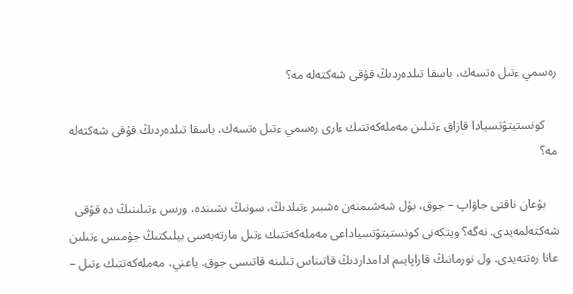رەسمي ءتىل ەتسەك، باسقا تىلدەردىڭ قۇقى شەكتەلە مە؟

    كونستيتۋتسيادا قازاق ءتىلىن مەملەكەتتىك ءارى رەسمي ءتىل ەتسەك، باسقا تىلدەردىڭ قۇقى شەكتەلە مە؟

    بۇعان ناقتى جاۋاپ – جوق، بۇل شەشىمنەن ەشبىر ءتىلدىڭ، سونىڭ ىشىندە، ورىس ءتىلىنىڭ دە قۇقى شەكتەلمەيدى. نەگە؟ ويتكەنى كونستيتۋتسياداعى مەملەكەتتىك ءتىل مارتەبەسى بيلىكتىڭ جۇمىس ءتىلىن عانا رەتتەيدى. ول نورمانىڭ قاراپايىم ادامداردىڭ قاتىناس تىلىنە قاتىسى جوق. ياعني، مەملەكەتتىك ءتىل –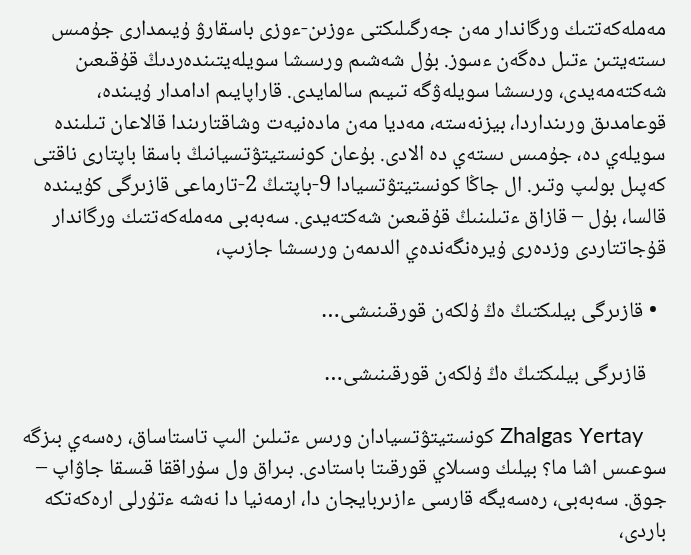مەملەكەتتىك ورگاندار مەن جەرگىلىكتى ءوزىن-ءوزى باسقارۋ ۇيىمدارى جۇمىس ىستەيتىن ءتىل دەگەن ءسوز. بۇل شەشىم ورىسشا سويلەيتىندەردىڭ قۇقىعىن شەكتەمەيدى، ورىسشا سويلەۋگە تىيىم سالمايدى. قاراپايىم ادامدار ۇيىندە، قوعامدىق ورىنداردا، بيزنەستە، مەديا مەن مادەنيەت وشاقتارىندا قالاعان تىلىندە سويلەي دە، جۇمىس ىستەي دە الادى. بۇعان كونستيتۋتسيانىڭ باسقا باپتارى ناقتى كەپىل بولىپ وتىر. ال جاڭا كونستيتۋتسيادا 9-باپتىڭ 2-تارماعى قازىرگى كۇيىندە قالسا، بۇل – قازاق ءتىلىنىڭ قۇقىعىن شەكتەيدى. سەبەبى مەملەكەتتىك ورگاندار قۇجاتتاردى وزدەرى ۇيرەنگەندەي الدىمەن ورىسشا جازىپ،

  • قازىرگى بيلىكتىڭ ەڭ ۇلكەن قورقىنىشى…

    قازىرگى بيلىكتىڭ ەڭ ۇلكەن قورقىنىشى…

    Zhalgas Yertay كونستيتۋتسيادان ورىس ءتىلىن الىپ تاستاساق، رەسەي بىزگە سوعىس اشا ما؟ بيلىك وسىلاي قورقىتا باستادى. بىراق ول سۇراققا قىسقا جاۋاپ – جوق. سەبەبى، رەسەيگە قارسى ءازىربايجان دا، ارمەنيا دا نەشە ءتۇرلى ارەكەتكە باردى،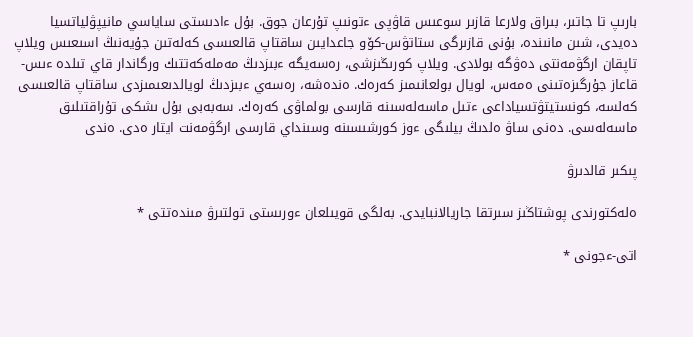بارىپ تا جاتىر، بىراق ولارعا قازىر سوعىس قاۋپى ءتونىپ تۇرعان جوق. بۇل ءادىستى ساياسي مانيپۋلياتسيا دەيدى، شىن مانىندە، بۇنى قازىرگى ستاتۋس-كۆو جاعدايىن ساقتاپ قالعىسى كەلەتىن جۇيەنىڭ اسىعىس ويلاپ تاپقان ارگۋمەنتى دەۋگە بولادى. ويلاپ كورىڭىزشى، رەسەيگە ءبىزدىڭ مەملەكەتتىك ورگاندار قاي تىلدە ءىس-قاعاز جۇرگىزەتىنى ەمەس، لويال بولعانىمىز كەرەك. ەندەشە، رەسەي ءبىزدىڭ لويالدىعىمىزدى ساقتاپ قالعىسى كەلسە، كونستيتۋتسياداعى ءتىل ماسەلەسىنە قارسى بولماۋى كەرەك. سەبەبى بۇل ىشكى تۇراقتىلىق ماسەلەسى. دەنى ساۋ ەلدىڭ بيلىگى ءوز كورشىسىنە وسىنداي قارسى ارگۋمەنت ايتار ەدى. ەندى

پىكىر قالدىرۋ

ەلەكتورندى پوشتاڭىز سىرتقا جاريالانبايدى. بەلگى قويىلعان ءورىستى تولتىرۋ مىندەتتى *

اتى-ءجونى *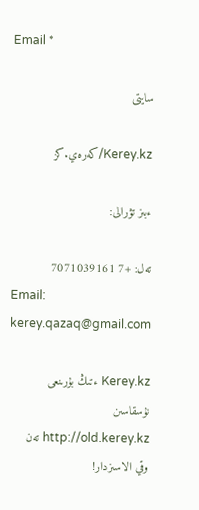Email *

سايتى

Kerey.kz/كەرەي.كز

ءبىز تۋرالى:

تەل: +7 7071039161
Email: kerey.qazaq@gmail.com

Kerey.kz ءتىڭ بۇرىنعى نۇسقاسىن http://old.kerey.kz تەن وقي الاسىزدار!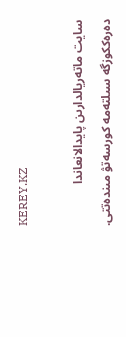KEREY.KZ

سايت ماتەريالدارىن پايدالانعاندا دەرەككوزگە سىلتەمە كورسەتۋ مىندەتتى.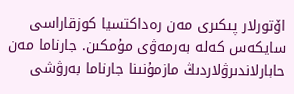اۆتورلار پىكىرى مەن رەداكتسيا كوزقاراسى سايكەس كەلە بەرمەۋى مۇمكىن. جارناما مەن حابارلاندىرۋلاردىڭ مازمۇنىنا جارناما بەرۋشى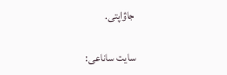جاۋاپتى.

سايت ساناعى: